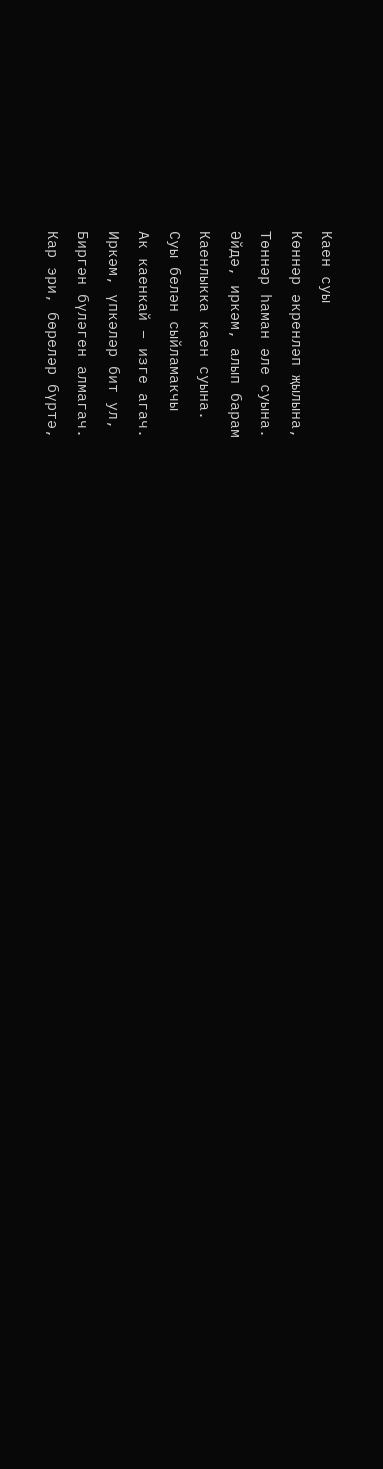Каен суы
Көннәр әкренләп җылына,
Төннәр һаман әле суына.
Әйдә, иркәм, алып барам
Каенлыкка каен суына.
Суы белән сыйламакчы
Ак каенкай – изге агач.
Иркәм, үпкәләр бит ул,
Биргән бүләген алмагач.
Кар эри, бөреләр бүртә,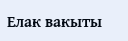Елак вакыты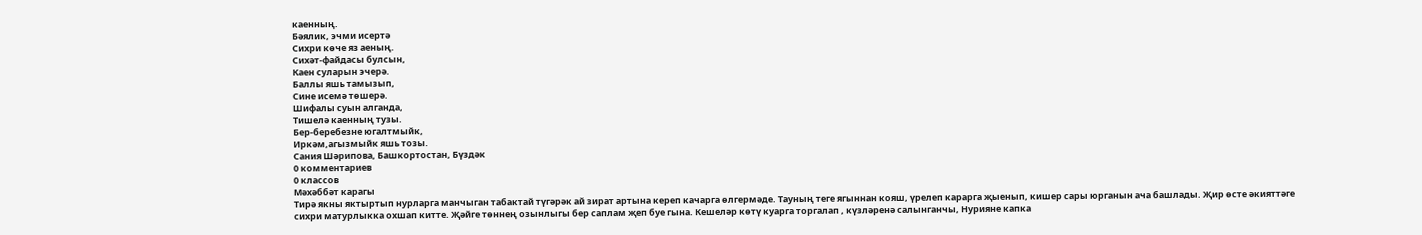каенның.
Бәялик, эчми исертә
Сихри көче яз аеның.
Сихәт-файдасы булсын,
Каен суларын эчерә.
Баллы яшь тамызып,
Сине исемә төшерә.
Шифалы суын алганда,
Тишелә каенның тузы.
Бер-беребезне югалтмыйк,
Иркәм,агызмыйк яшь тозы.
Сания Шәрипова, Башкортостан, Бүздәк
0 комментариев
0 классов
Мәхәббәт карагы
Тирә якны яктыртып нурларга манчыган табактай түгәрәк ай зират артына кереп качарга өлгермәде. Тауның теге ягыннан кояш, үрелеп карарга җыенып, кишер сары юрганын ача башлады. Җир өсте әкияттәге сихри матурлыкка охшап китте. Җәйге төннең озынлыгы бер саплам җеп буе гына. Кешеләр көтү куарга торгалап , күзләренә салынганчы, Нурияне капка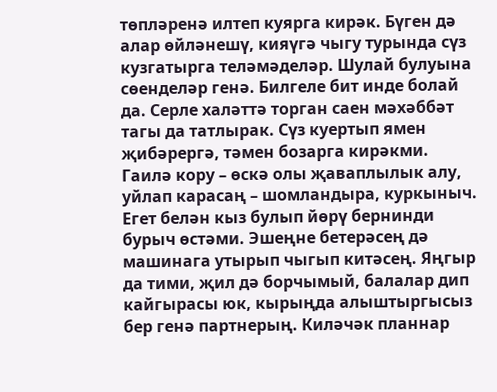төпләренә илтеп куярга кирәк. Бүген дә алар өйләнешү, кияүгә чыгу турында сүз кузгатырга теләмәделәр. Шулай булуына сөенделәр генә. Билгеле бит инде болай да. Серле халәттә торган саен мәхәббәт тагы да татлырак. Сүз куертып ямен җибәрергә, тәмен бозарга кирәкми. Гаилә кору – өскә олы җаваплылык алу, уйлап карасаң – шомландыра, куркыныч. Егет белән кыз булып йөрү бернинди бурыч өстәми. Эшеңне бетерәсең дә машинага утырып чыгып китәсең. Яңгыр да тими, җил дә борчымый, балалар дип кайгырасы юк, кырыңда алыштыргысыз бер генә партнерың. Киләчәк планнар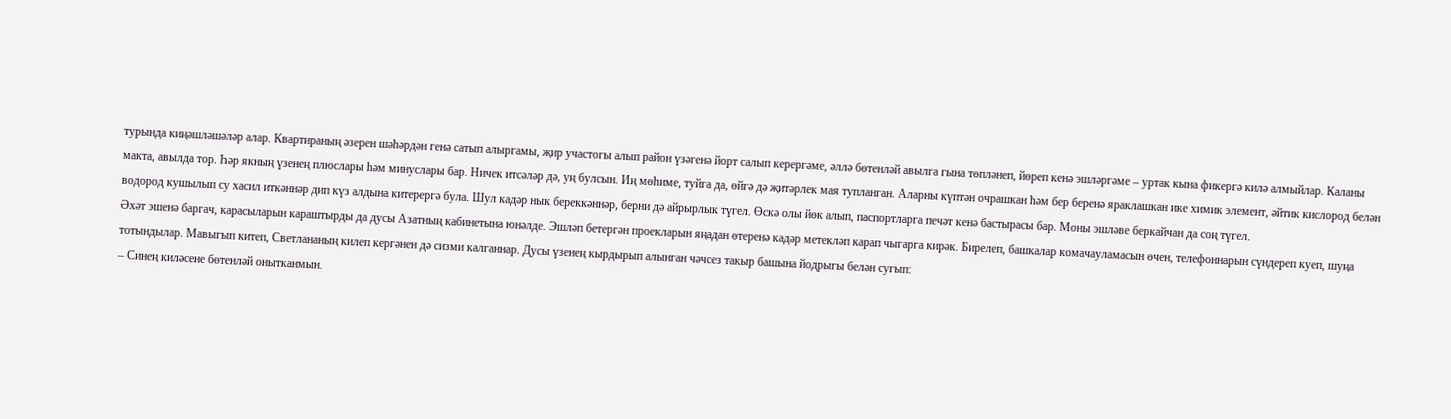турында киңәшләшәләр алар. Квартираның әзерен шәһәрдән генә сатып алыргамы, җир участогы алып район үзәгенә йорт салып керергәме, әллә бөтенләй авылга гына төпләнеп, йөреп кенә эшләргәме – уртак кына фикергә килә алмыйлар. Каланы макта, авылда тор. Һәр якның үзенең плюслары һәм минуслары бар. Ничек итсәләр дә, уң булсын. Иң мөһиме, туйга да, өйгә дә җитәрлек мая тупланган. Аларны күптән очрашкан һәм бер беренә яраклашкан ике химик элемент, әйтик кислород белән водород кушылып су хасил иткәннәр дип күз алдына китерергә була. Шул кадәр нык береккәннәр, берни дә айрырлык түгел. Өскә олы йөк алып, паспортларга печәт кенә бастырасы бар. Моны эшләве беркайчан да соң түгел.
Әхәт эшенә баргач, карасыларын караштырды да дусы Азатның кабинетына юнәлде. Эшләп бетергән проекларын яңадан өтеренә кадәр метекләп карап чыгарга кирәк. Бирелеп, башкалар комачауламасын өчен, телефоннарын сүндереп куеп, шуңа тотындылар. Мавыгып китеп, Светлананың килеп кергәнен дә сизми калганнар. Дусы үзенең кырдырып алынган чәчсез такыр башына йодрыгы белән сугып:
‒ Синең киләсене бөтенләй онытканмын.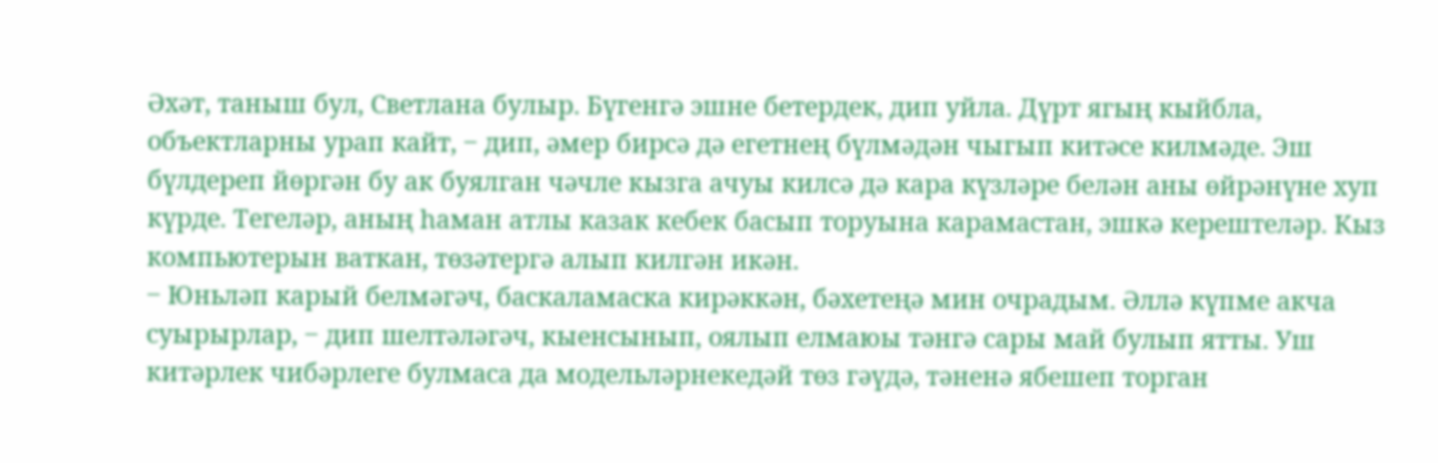Әхәт, таныш бул, Светлана булыр. Бүгенгә эшне бетердек, дип уйла. Дүрт ягың кыйбла, объектларны урап кайт, ‒ дип, әмер бирсә дә егетнең бүлмәдән чыгып китәсе килмәде. Эш бүлдереп йөргән бу ак буялган чәчле кызга ачуы килсә дә кара күзләре белән аны өйрәнүне хуп күрде. Тегеләр, аның һаман атлы казак кебек басып торуына карамастан, эшкә керештеләр. Кыз компьютерын ваткан, төзәтергә алып килгән икән.
‒ Юньләп карый белмәгәч, баскаламаска кирәккән, бәхетеңә мин очрадым. Әллә күпме акча суырырлар, ‒ дип шелтәләгәч, кыенсынып, оялып елмаюы тәнгә сары май булып ятты. Уш китәрлек чибәрлеге булмаса да модельләрнекедәй төз гәүдә, тәненә ябешеп торган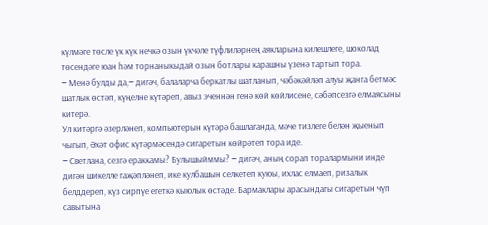күлмәге төсле үк күк нечкә озын үкчәле түфлиләрнең аякларына килешлеге, шоколад төсендәге юан һәм торнаныкыдай озын ботлары карашны үзенә тартып тора.
‒ Менә булды да,‒ дигәч, балаларча беркатлы шатланып, чәбәкәйләп алуы җанга бетмәс шатлык өстәп, күңелне күтәреп, авыз эченнән генә көй көйлисене, сәбәпсезгә елмаясыны китерә.
Ул китәргә әзерләнеп, компьютерын күтәрә башлаганда, мәче тизлеге белән җыенып чыгып, Әхәт офис күтәрмәсендә сигаретын көйрәтеп тора иде.
‒ Светлана, сезгә ераккамы? Булышыйммы? ‒ дигәч, аның сорап торалармыни инде дигән шикелле гаҗәпләнеп, ике кулбашын селкетеп куюы, ихлас елмаеп, ризалык белддереп, күз сирпүе егеткә кыюлык өстәде. Бармаклары арасындагы сигаретын чүп савытына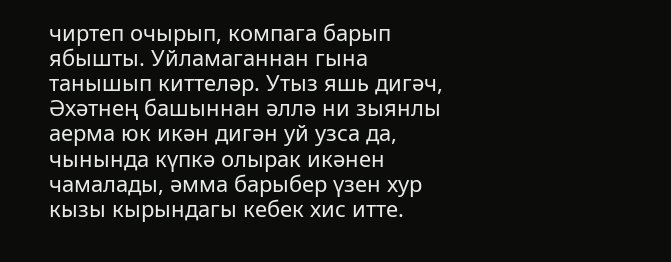чиртеп очырып, компага барып ябышты. Уйламаганнан гына танышып киттеләр. Утыз яшь дигәч, Әхәтнең башыннан әллә ни зыянлы аерма юк икән дигән уй узса да, чынында күпкә олырак икәнен чамалады, әмма барыбер үзен хур кызы кырындагы кебек хис итте.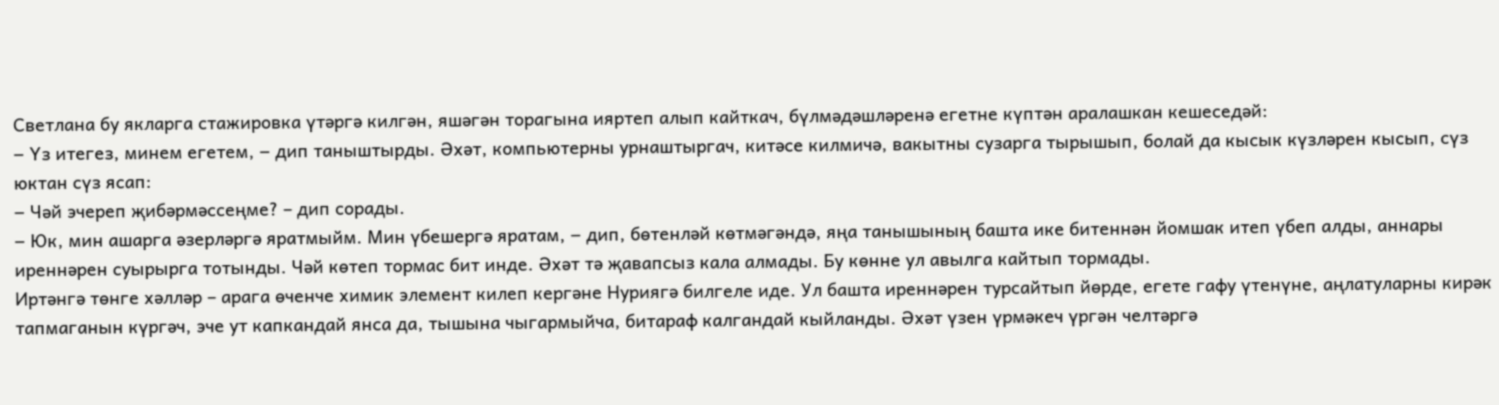Светлана бу якларга стажировка үтәргә килгән, яшәгән торагына ияртеп алып кайткач, бүлмәдәшләренә егетне күптән аралашкан кешеседәй:
‒ Үз итегез, минем егетем, ‒ дип таныштырды. Әхәт, компьютерны урнаштыргач, китәсе килмичә, вакытны сузарга тырышып, болай да кысык күзләрен кысып, сүз юктан сүз ясап:
‒ Чәй эчереп җибәрмәссеңме? – дип сорады.
‒ Юк, мин ашарга әзерләргә яратмыйм. Мин үбешергә яратам, ‒ дип, бөтенләй көтмәгәндә, яңа танышының башта ике битеннән йомшак итеп үбеп алды, аннары иреннәрен суырырга тотынды. Чәй көтеп тормас бит инде. Әхәт тә җавапсыз кала алмады. Бу көнне ул авылга кайтып тормады.
Иртәнгә төнге хәлләр – арага өченче химик элемент килеп кергәне Нуриягә билгеле иде. Ул башта иреннәрен турсайтып йөрде, егете гафу үтенүне, аңлатуларны кирәк тапмаганын күргәч, эче ут капкандай янса да, тышына чыгармыйча, битараф калгандай кыйланды. Әхәт үзен үрмәкеч үргән челтәргә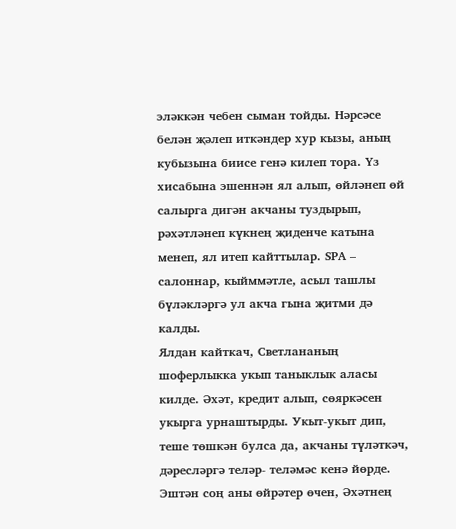эләккән чебен сыман тойды. Нәрсәсе белән җәлеп иткәндер хур кызы, аның кубызына биисе генә килеп тора. Үз хисабына эшеннән ял алып, өйләнеп өй салырга дигән акчаны туздырып, рәхәтләнеп күкнең җиденче катына менеп, ял итеп кайттылар. SРА – салоннар, кыйммәтле, асыл ташлы бүләкләргә ул акча гына җитми дә калды.
Ялдан кайткач, Светлананың шоферлыкка укып таныклык аласы килде. Әхәт, кредит алып, сөяркәсен укырга урнаштырды. Укыт-укыт дип, теше төшкән булса да, акчаны түләткәч, дәресләргә теләр- теләмәс кенә йөрде. Эштән соң аны өйрәтер өчен, Әхәтнең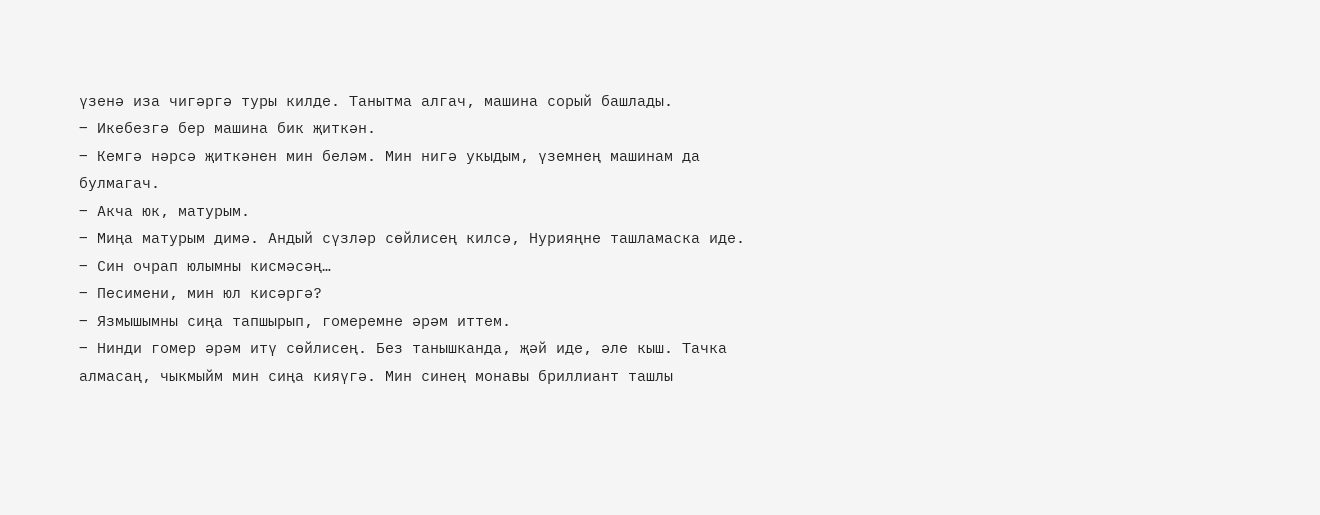үзенә иза чигәргә туры килде. Танытма алгач, машина сорый башлады.
‒ Икебезгә бер машина бик җиткән.
‒ Кемгә нәрсә җиткәнен мин беләм. Мин нигә укыдым, үземнең машинам да булмагач.
‒ Акча юк, матурым.
‒ Миңа матурым димә. Андый сүзләр сөйлисең килсә, Нурияңне ташламаска иде.
‒ Син очрап юлымны кисмәсәң…
‒ Песимени, мин юл кисәргә?
‒ Язмышымны сиңа тапшырып, гомеремне әрәм иттем.
‒ Нинди гомер әрәм итү сөйлисең. Без танышканда, җәй иде, әле кыш. Тачка алмасаң, чыкмыйм мин сиңа кияүгә. Мин синең монавы бриллиант ташлы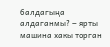балдагыңа алдаганмы? ‒ ярты машина хакы торган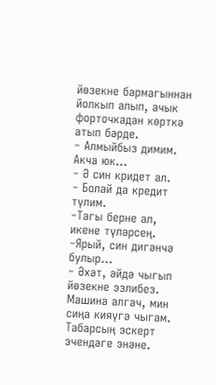йөзекне бармагыннан йолкып алып, ачык форточкадан көрткә атып бәрде.
‒ Алмыйбыз димим. Акча юк…
‒ Ә син кридет ал.
‒ Болай да кредит түлим.
‒Тагы берне ал, икене түләрсең.
‒Ярый, син дигәнчә булыр…
‒ Әхәт, әйдә чыгып йөзекне эзлибез. Машина алгач, мин сиңа кияүгә чыгам.
Табарсың эскерт эчендәге энәне.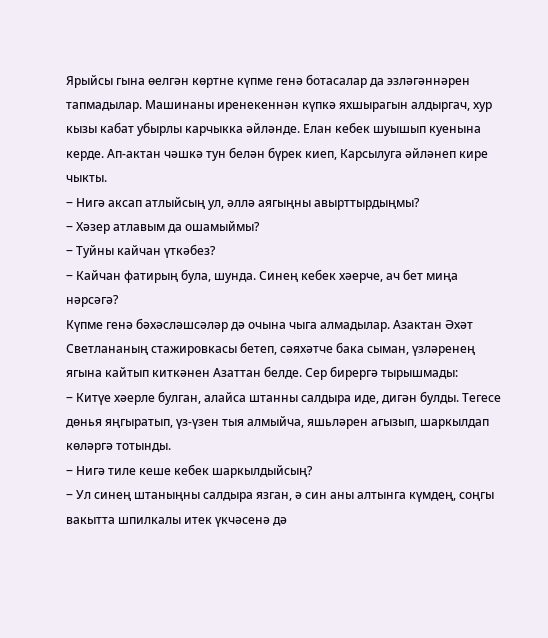Ярыйсы гына өелгән көртне күпме генә ботасалар да эзләгәннәрен тапмадылар. Машинаны иренекеннән күпкә яхшырагын алдыргач, хур кызы кабат убырлы карчыкка әйләнде. Елан кебек шуышып куенына керде. Ап-актан чәшкә тун белән бүрек киеп, Карсылуга әйләнеп кире чыкты.
‒ Нигә аксап атлыйсың ул, әллә аягыңны авырттырдыңмы?
‒ Хәзер атлавым да ошамыймы?
‒ Туйны кайчан үткәбез?
‒ Кайчан фатирың була, шунда. Синең кебек хәерче, ач бет миңа нәрсәгә?
Күпме генә бәхәсләшсәләр дә очына чыга алмадылар. Азактан Әхәт Светлананың стажировкасы бетеп, сәяхәтче бака сыман, үзләренең ягына кайтып киткәнен Азаттан белде. Сер бирергә тырышмады:
‒ Китүе хәерле булган, алайса штанны салдыра иде, дигән булды. Тегесе дөнья яңгыратып, үз-үзен тыя алмыйча, яшьләрен агызып, шаркылдап көләргә тотынды.
‒ Нигә тиле кеше кебек шаркылдыйсың?
‒ Ул синең штаныңны салдыра язган, ә син аны алтынга күмдең, соңгы вакытта шпилкалы итек үкчәсенә дә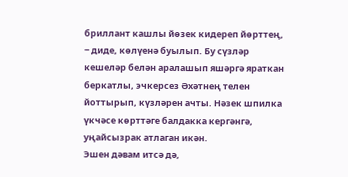бриллант кашлы йөзек кидереп йөрттең, ‒ диде, көлүенә буылып. Бу сүзләр кешеләр белән аралашып яшәргә яраткан беркатлы, эчкерсез Әхәтнең телен йоттырып, күзләрен ачты. Нәзек шпилка үкчәсе көрттәге балдакка кергәнгә, уңайсызрак атлаган икән.
Эшен дәвам итсә дә,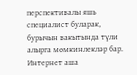перспективалы яшь специалист буларак, бурычын вакытында түли алырга мөмкинлекләр бар. Интернет аша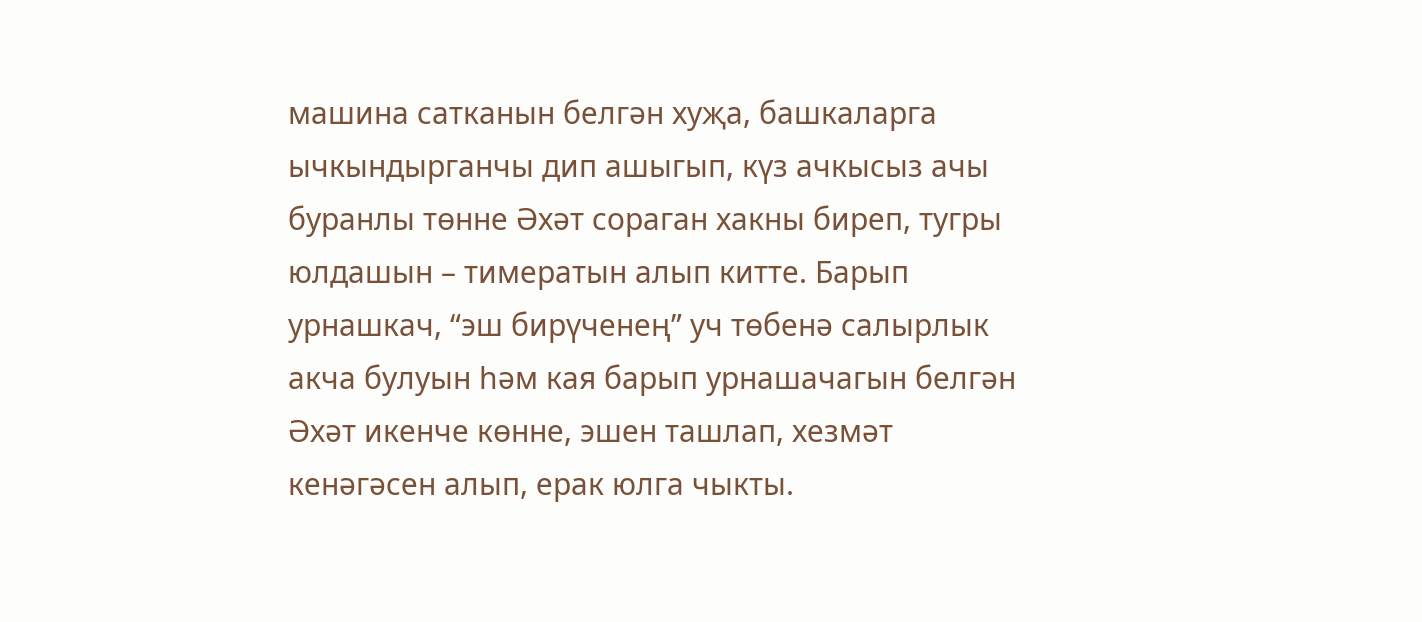машина сатканын белгән хуҗа, башкаларга ычкындырганчы дип ашыгып, күз ачкысыз ачы буранлы төнне Әхәт сораган хакны биреп, тугры юлдашын – тимератын алып китте. Барып урнашкач, “эш бирүченең” уч төбенә салырлык акча булуын һәм кая барып урнашачагын белгән Әхәт икенче көнне, эшен ташлап, хезмәт кенәгәсен алып, ерак юлга чыкты.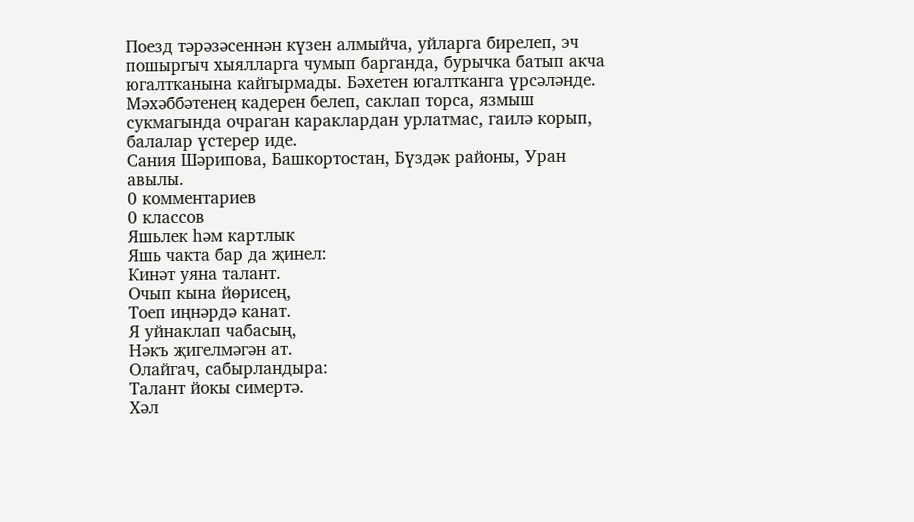Поезд тәрәзәсеннән күзен алмыйча, уйларга бирелеп, эч пошыргыч хыялларга чумып барганда, бурычка батып акча югалтканына кайгырмады. Бәхетен югалтканга үрсәләнде. Мәхәббәтенең кадерен белеп, саклап торса, язмыш сукмагында очраган караклардан урлатмас, гаилә корып, балалар үстерер иде.
Сания Шәрипова, Башкортостан, Бүздәк районы, Уран авылы.
0 комментариев
0 классов
Яшьлек һәм картлык
Яшь чакта бар да җинел:
Кинәт уяна талант.
Очып кына йөрисең,
Тоеп иңнәрдә канат.
Я уйнаклап чабасың,
Нәкъ җигелмәгән ат.
Олайгач, сабырландыра:
Талант йокы симертә.
Хәл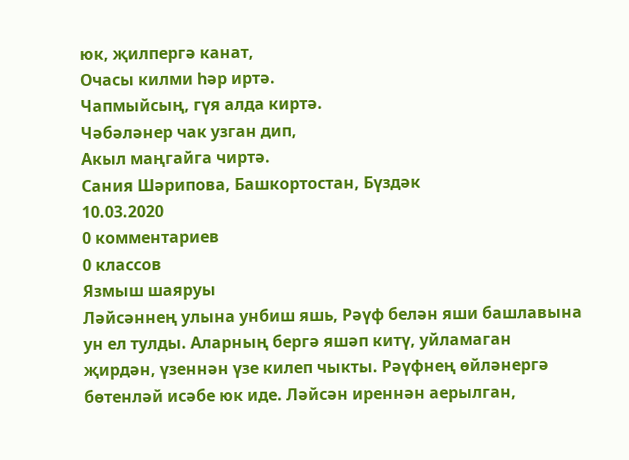юк, җилпергә канат,
Очасы килми һәр иртә.
Чапмыйсың, гүя алда киртә.
Чәбәләнер чак узган дип,
Акыл маңгайга чиртә.
Сания Шәрипова, Башкортостан, Бүздәк
10.03.2020
0 комментариев
0 классов
Язмыш шаяруы
Ләйсәннең улына унбиш яшь, Рәүф белән яши башлавына ун ел тулды. Аларның бергә яшәп китү, уйламаган җирдән, үзеннән үзе килеп чыкты. Рәүфнең өйләнергә бөтенләй исәбе юк иде. Ләйсән иреннән аерылган,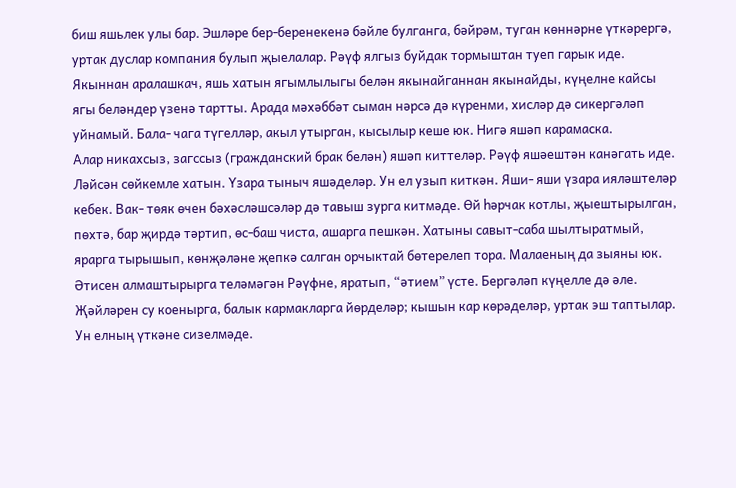биш яшьлек улы бар. Эшләре бер-беренекенә бәйле булганга, бәйрәм, туган көннәрне үткәрергә, уртак дуслар компания булып җыелалар. Рәүф ялгыз буйдак тормыштан туеп гарык иде. Якыннан аралашкач, яшь хатын ягымлылыгы белән якынайганнан якынайды, күңелне кайсы ягы беләндер үзенә тартты. Арада мәхәббәт сыман нәрсә дә күренми, хисләр дә сикергәләп уйнамый. Бала- чага түгелләр, акыл утырган, кысылыр кеше юк. Нигә яшәп карамаска.
Алар никахсыз, загссыз (гражданский брак белән) яшәп киттеләр. Рәүф яшәештән канәгать иде. Ләйсән сөйкемле хатын. Үзара тыныч яшәделәр. Ун ел узып киткән. Яши- яши үзара ияләштеләр кебек. Вак- төяк өчен бәхәсләшсәләр дә тавыш зурга китмәде. Өй һәрчак котлы, җыештырылган, пөхтә, бар җирдә тәртип, өс-баш чиста, ашарга пешкән. Хатыны савыт-саба шылтыратмый, ярарга тырышып, көнҗәләне җепкә салган орчыктай бөтерелеп тора. Малаеның да зыяны юк. Әтисен алмаштырырга теләмәгән Рәүфне, яратып, “әтием” үсте. Бергәләп күңелле дә әле. Җәйләрен су коенырга, балык кармакларга йөрделәр; кышын кар көрәделәр, уртак эш таптылар.
Ун елның үткәне сизелмәде.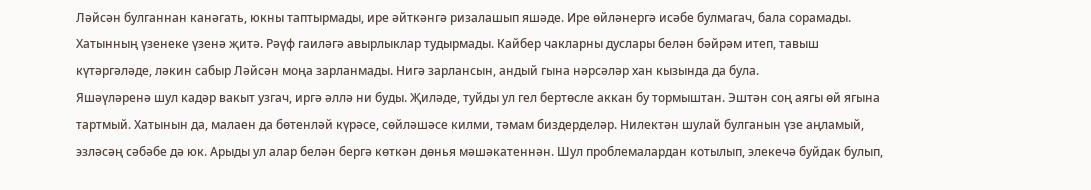Ләйсән булганнан канәгать, юкны таптырмады, ире әйткәнгә ризалашып яшәде. Ире өйләнергә исәбе булмагач, бала сорамады. Хатынның үзенеке үзенә җитә. Рәүф гаиләгә авырлыклар тудырмады. Кайбер чакларны дуслары белән бәйрәм итеп, тавыш күтәргәләде, ләкин сабыр Ләйсән моңа зарланмады. Нигә зарлансын, андый гына нәрсәләр хан кызында да була.
Яшәүләренә шул кадәр вакыт узгач, иргә әллә ни буды. Җиләде, туйды ул гел бертөсле аккан бу тормыштан. Эштән соң аягы өй ягына тартмый. Хатынын да, малаен да бөтенләй күрәсе, сөйләшәсе килми, тәмам биздерделәр. Нилектән шулай булганын үзе аңламый, эзләсәң сәбәбе дә юк. Арыды ул алар белән бергә көткән дөнья мәшәкатеннән. Шул проблемалардан котылып, элекечә буйдак булып,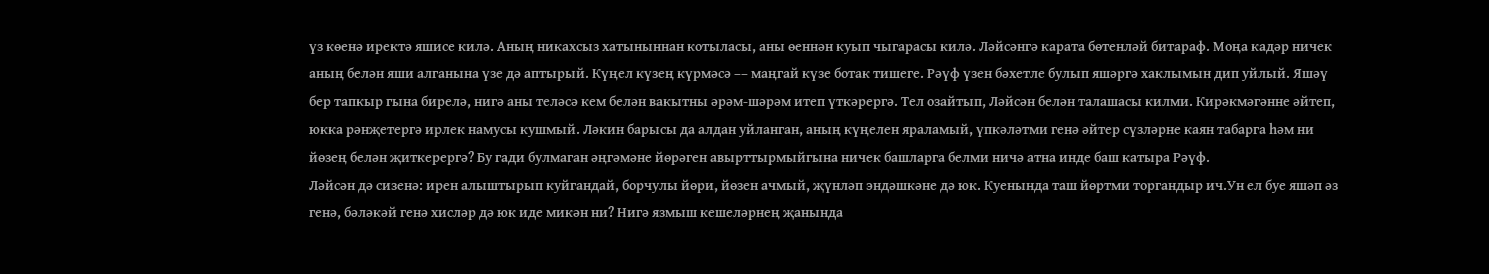үз көенә иректә яшисе килә. Аның никахсыз хатыныннан котыласы, аны өеннән куып чыгарасы килә. Ләйсәнгә карата бөтенләй битараф. Моңа кадәр ничек аның белән яши алганына үзе дә аптырый. Күңел күзең күрмәсә ‒‒ маңгай күзе ботак тишеге. Рәүф үзен бәхетле булып яшәргә хаклымын дип уйлый. Яшәү бер тапкыр гына бирелә, нигә аны теләсә кем белән вакытны әрәм-шәрәм итеп үткәрергә. Тел озайтып, Ләйсән белән талашасы килми. Кирәкмәгәнне әйтеп, юкка рәнҗетергә ирлек намусы кушмый. Ләкин барысы да алдан уйланган, аның күңелен яраламый, үпкәләтми генә әйтер сүзләрне каян табарга һәм ни йөзең белән җиткерергә? Бу гади булмаган әңгәмәне йөрәген авырттырмыйгына ничек башларга белми ничә атна инде баш катыра Рәүф.
Ләйсән дә сизенә: ирен алыштырып куйгандай, борчулы йөри, йөзен ачмый, җүнләп эндәшкәне дә юк. Куенында таш йөртми торгандыр ич.Ун ел буе яшәп әз генә, бәләкәй генә хисләр дә юк иде микән ни? Нигә язмыш кешеләрнең җанында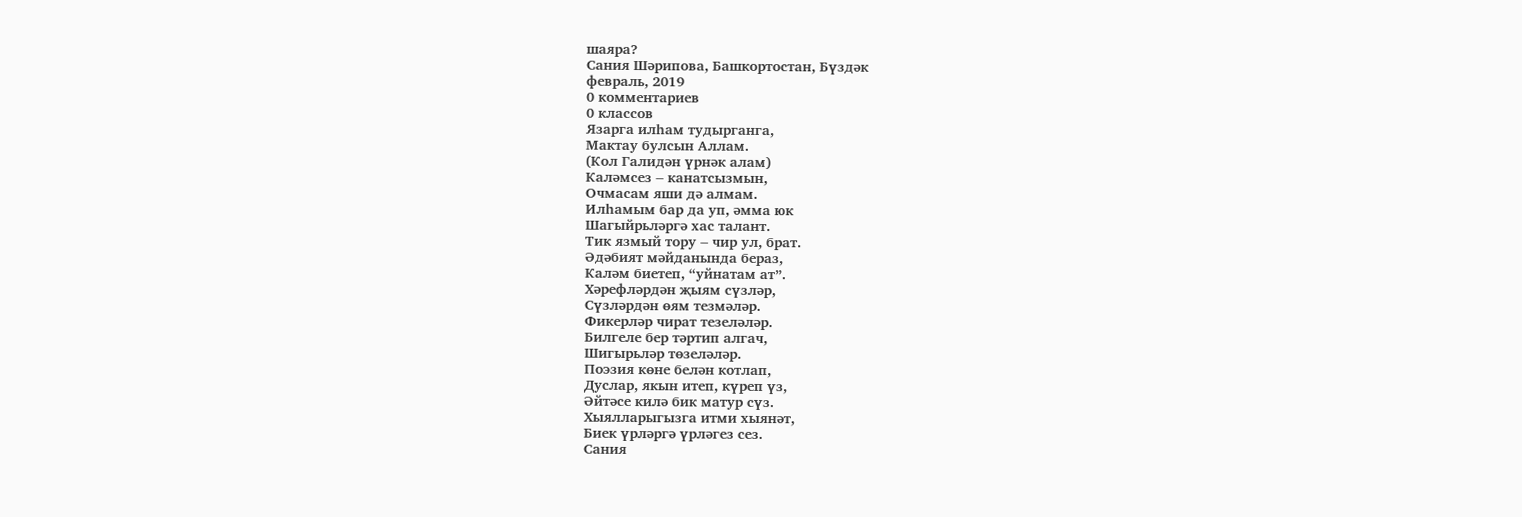шаяра?
Сания Шәрипова, Башкортостан, Бүздәк
февраль, 2019
0 комментариев
0 классов
Язарга илһам тудырганга,
Мактау булсын Аллам.
(Кол Галидән үрнәк алам)
Каләмсез ‒ канатсызмын,
Очмасам яши дә алмам.
Илһамым бар да уп, әмма юк
Шагыйрьләргә хас талант.
Тик язмый тору ‒ чир ул, брат.
Әдәбият мәйданында бераз,
Каләм биетеп, “уйнатам ат”.
Хәрефләрдән җыям сүзләр,
Сүзләрдән өям тезмәләр.
Фикерләр чират тезеләләр.
Билгеле бер тәртип алгач,
Шигырьләр төзеләләр.
Поэзия көне белән котлап,
Дуслар, якын итеп, күреп үз,
Әйтәсе килә бик матур сүз.
Хыялларыгызга итми хыянәт,
Биек үрләргә үрләгез сез.
Сания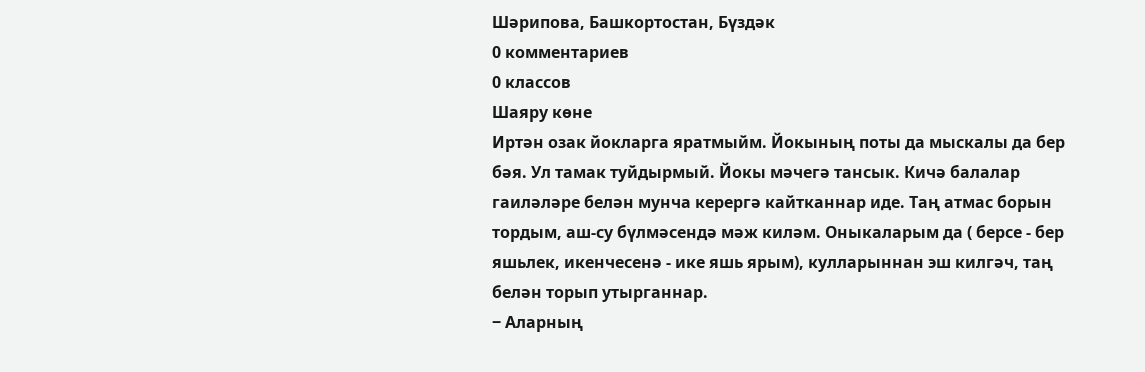Шәрипова, Башкортостан, Бүздәк
0 комментариев
0 классов
Шаяру көне
Иртән озак йокларга яратмыйм. Йокының поты да мыскалы да бер бәя. Ул тамак туйдырмый. Йокы мәчегә тансык. Кичә балалар гаиләләре белән мунча керергә кайтканнар иде. Таң атмас борын тордым, аш-су бүлмәсендә мәж киләм. Оныкаларым да ( берсе - бер яшьлек, икенчесенә - ике яшь ярым), кулларыннан эш килгәч, таң белән торып утырганнар.
‒ Аларның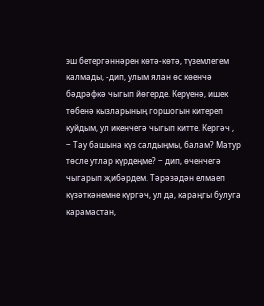эш бетергәннәрен көтә-көтә, түземлегем калмады, -дип, улым ялан өс көенчә бәдрәфкә чыгып йөгерде. Керүенә, ишек төбенә кызларының горшогын китереп куйдым, ул икенчегә чыгып китте. Кергәч ,
‒ Тау башына күз салдыңмы, балам? Матур төсле утлар күрдеңме? ‒ дип, өченчегә чыгарып җибәрдем. Тәрәзәдән елмаеп күзәткәнемне күргәч, ул да, караңгы булуга карамастан,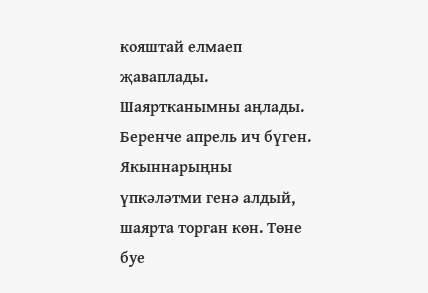кояштай елмаеп җаваплады. Шаяртканымны аңлады. Беренче апрель ич бүген. Якыннарыңны үпкәләтми генә алдый, шаярта торган көн. Төне буе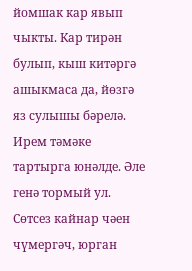йомшак кар явып чыкты. Кар тирән булып, кыш китәргә ашыкмаса да, йөзгә яз сулышы бәрелә. Ирем тәмәке тартырга юнәлде. Әле генә тормый ул. Сөтсез кайнар чәен чүмергәч, юрган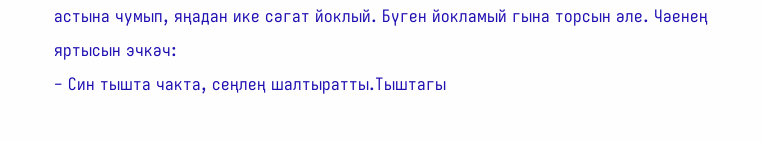астына чумып, яңадан ике сәгат йоклый. Бүген йокламый гына торсын әле. Чәенең яртысын эчкәч:
‒ Син тышта чакта, сеңлең шалтыратты.Тыштагы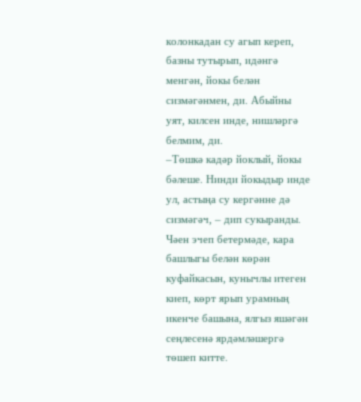колонкадан су агып кереп, базны тутырып, идәнгә менгән, йокы белән сизмәгәнмен, ди. Абыйны уят, килсен инде, нишләргә белмим, ди.
‒Төшкә кадәр йоклый, йокы бәлеше. Нинди йокыдыр инде ул, астыңа су кергәнне дә сизмәгәч, ‒ дип сукыранды. Чәен эчеп бетермәде, кара башлыгы белән көрән куфайкасын, кунычлы итеген киеп, көрт ярып урамның икенче башына, ялгыз яшәгән сеңлесенә ярдәмләшергә төшеп китте.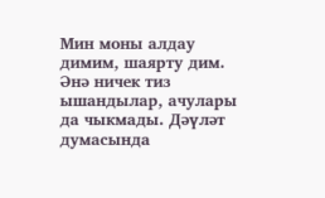Мин моны алдау димим, шаярту дим. Әнә ничек тиз ышандылар, ачулары да чыкмады. Дәүләт думасында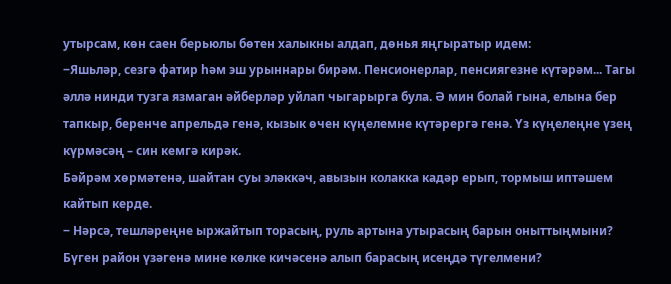утырсам, көн саен берьюлы бөтен халыкны алдап, дөнья яңгыратыр идем:
‒Яшьләр, сезгә фатир һәм эш урыннары бирәм. Пенсионерлар, пенсиягезне күтәрәм... Тагы әллә нинди тузга язмаган әйберләр уйлап чыгарырга була. Ә мин болай гына, елына бер тапкыр, беренче апрельдә генә, кызык өчен күңелемне күтәрергә генә. Үз күңелеңне үзең күрмәсәң – син кемгә кирәк.
Бәйрәм хөрмәтенә, шайтан суы эләккәч, авызын колакка кадәр ерып, тормыш иптәшем кайтып керде.
‒ Нәрсә, тешләреңне ыржайтып торасың, руль артына утырасың барын оныттыңмыни? Бүген район үзәгенә мине көлке кичәсенә алып барасың исеңдә түгелмени?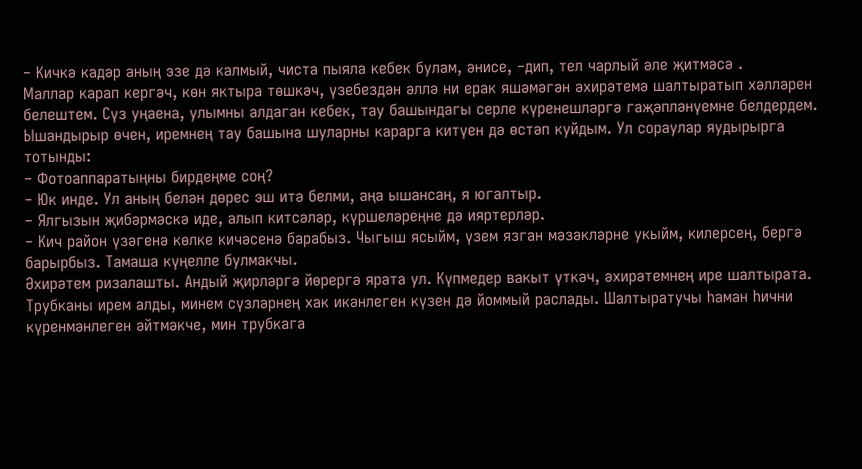‒ Кичкә кадәр аның эзе дә калмый, чиста пыяла кебек булам, әнисе, ‒дип, тел чарлый әле җитмәсә .
Маллар карап кергәч, көн яктыра төшкәч, үзебездән әллә ни ерак яшәмәгән әхирәтемә шалтыратып хәлләрен белештем. Сүз уңаена, улымны алдаган кебек, тау башындагы серле күренешләргә гаҗәпләнүемне белдердем. Ышандырыр өчен, иремнең тау башына шуларны карарга китүен дә өстәп куйдым. Ул сораулар яудырырга тотынды:
‒ Фотоаппаратыңны бирдеңме соң?
‒ Юк инде. Ул аның белән дөрес эш итә белми, аңа ышансаң, я югалтыр.
‒ Ялгызын җибәрмәскә иде, алып китсәләр, күршеләреңне дә ияртерләр.
‒ Кич район үзәгенә көлке кичәсенә барабыз. Чыгыш ясыйм, үзем язган мәзәкләрне укыйм, килерсең, бергә барырбыз. Тамаша күңелле булмакчы.
Әхирәтем ризалашты. Андый җирләргә йөрергә ярата ул. Күпмедер вакыт үткәч, әхирәтемнең ире шалтырата. Трубканы ирем алды, минем сүзләрнең хак икәнлеген күзен дә йоммый раслады. Шалтыратучы һаман һични күренмәнлеген әйтмәкче, мин трубкага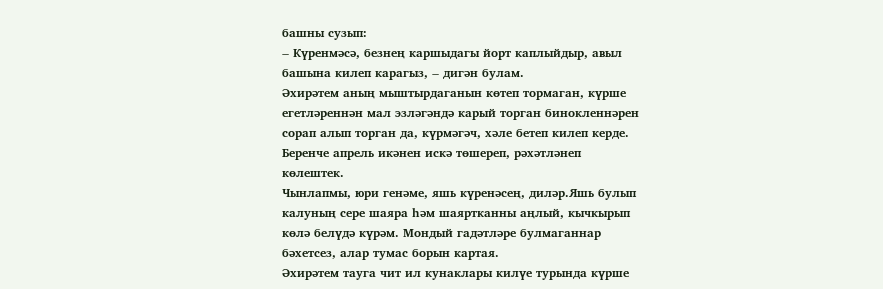башны сузып:
‒ Күренмәсә, безнең каршыдагы йорт каплыйдыр, авыл башына килеп карагыз, ‒ дигән булам.
Әхирәтем аның мыштырдаганын көтеп тормаган, күрше егетләреннән мал эзләгәндә карый торган бинокленнәрен сорап алып торган да, күрмәгәч, хәле бетеп килеп керде. Беренче апрель икәнен искә төшереп, рәхәтләнеп көлештек.
Чынлапмы, юри генәме, яшь күренәсең, диләр.Яшь булып калуның сере шаяра һәм шаяртканны аңлый, кычкырып көлә белүдә күрәм. Мондый гадәтләре булмаганнар бәхетсез, алар тумас борын картая.
Әхирәтем тауга чит ил кунаклары килүе турында күрше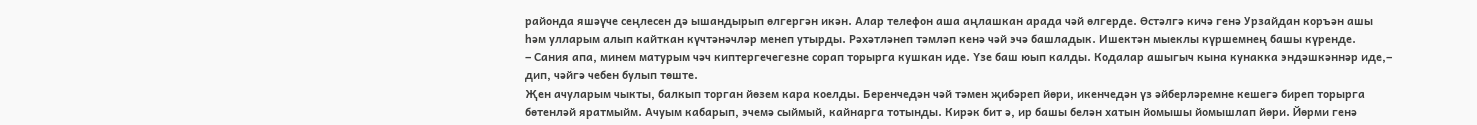районда яшәүче сеңлесен дә ышандырып өлгергән икән. Алар телефон аша аңлашкан арада чәй өлгерде. Өстәлгә кичә генә Урзайдан коръән ашы һәм улларым алып кайткан күчтәнәчләр менеп утырды. Рәхәтләнеп тәмләп кенә чәй эчә башладык. Ишектән мыеклы күршемнең башы күренде.
‒ Сания апа, минем матурым чәч киптергечегезне сорап торырга кушкан иде. Үзе баш юып калды. Кодалар ашыгыч кына кунакка эндәшкәннәр иде,‒ дип, чәйгә чебен булып төште.
Җен ачуларым чыкты, балкып торган йөзем кара коелды. Беренчедән чәй тәмен җибәреп йөри, икенчедән үз әйберләремне кешегә биреп торырга бөтенләй яратмыйм. Ачуым кабарып, эчемә сыймый, кайнарга тотынды. Кирәк бит ә, ир башы белән хатын йомышы йомышлап йөри. Йөрми генә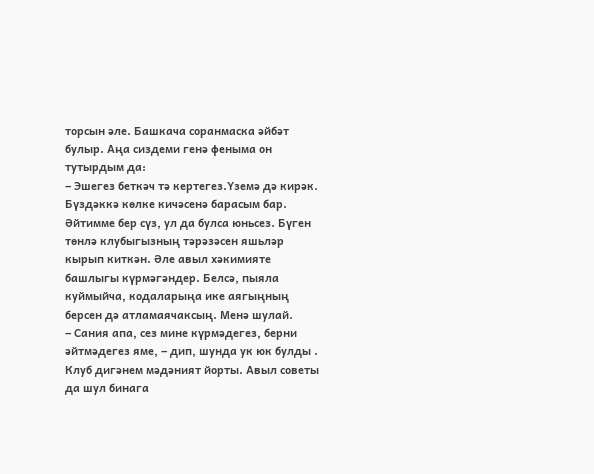торсын әле. Башкача соранмаска әйбәт булыр. Аңа сиздеми генә феныма он тутырдым да:
‒ Эшегез беткәч тә кертегез.Үземә дә кирәк. Бүздәккә көлке кичәсенә барасым бар. Әйтимме бер сүз, ул да булса юньсез. Бүген төнлә клубыгызның тәрәзәсен яшьләр кырып киткән. Әле авыл хәкимияте башлыгы күрмәгәндер. Белсә, пыяла куймыйча, кодаларыңа ике аягыңның берсен дә атламаячаксың. Менә шулай.
‒ Сания апа, сез мине күрмәдегез, берни әйтмәдегез яме, ‒ дип, шунда ук юк булды .
Клуб дигәнем мәдәният йорты. Авыл советы да шул бинага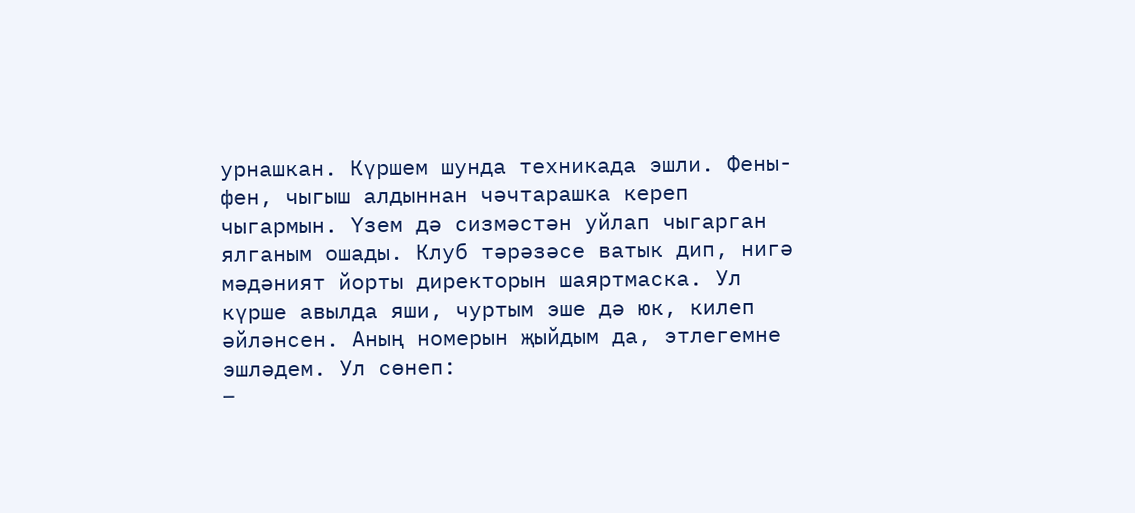урнашкан. Күршем шунда техникада эшли. Фены- фен, чыгыш алдыннан чәчтарашка кереп чыгармын. Үзем дә сизмәстән уйлап чыгарган ялганым ошады. Клуб тәрәзәсе ватык дип, нигә мәдәният йорты директорын шаяртмаска. Ул күрше авылда яши, чуртым эше дә юк, килеп әйләнсен. Аның номерын җыйдым да, этлегемне эшләдем. Ул сөнеп:
‒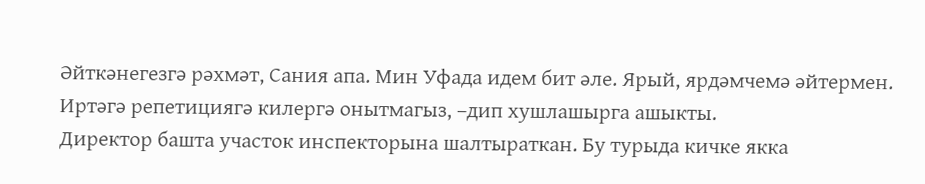Әйткәнегезгә рәхмәт, Сания апа. Мин Уфада идем бит әле. Ярый, ярдәмчемә әйтермен. Иртәгә репетициягә килергә онытмагыз, ‒дип хушлашырга ашыкты.
Директор башта участок инспекторына шалтыраткан. Бу турыда кичке якка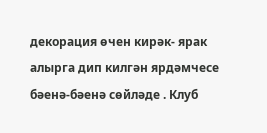декорация өчен кирәк- ярак алырга дип килгән ярдәмчесе бәенә-бәенә сөйләде . Клуб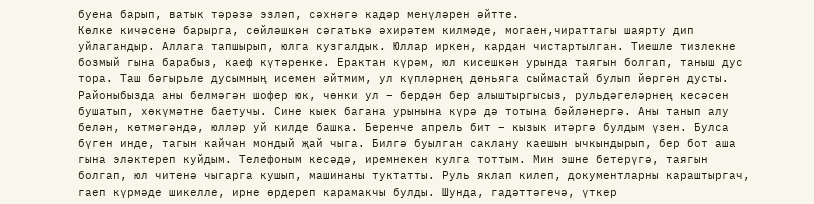буена барып, ватык тәрәзә эзләп, сәхнәгә кадәр менүләрен әйтте.
Көлке кичәсенә барырга, сөйләшкән сәгатькә әхирәтем килмәде, могаен,чираттагы шаярту дип уйлагандыр. Аллага тапшырып, юлга кузгалдык. Юллар иркен, кардан чистартылган. Тиешле тизлекне бозмый гына барабыз, каеф күтәренке. Ерактан күрәм, юл кисешкән урында таягын болгап, таныш дус тора. Таш бәгырьле дусымның исемен әйтмим, ул күпләрнең дөньяга сыймастай булып йөргән дусты. Районыбызда аны белмәгән шофер юк, чөнки ул – бердән бер алыштыргысыз, рульдәгеләрнең кесәсен бушатып, хөкүмәтне баетучы. Сине кыек багана урынына күрә дә тотына бәйләнергә. Аны танып алу белән, көтмәгәндә, юлләр уй килде башка. Беренче апрель бит – кызык итәргә булдым үзен. Булса бүген инде, тагын кайчан мондый җай чыга. Билгә буылган саклану каешын ычкындырып, бер бот аша гына эләктереп куйдым. Телефоным кесәдә, иремнекен кулга тоттым. Мин эшне бетерүгә, таягын болгап, юл читенә чыгарга кушып, машинаны туктатты. Руль яклап килеп, документларны караштыргач, гаеп күрмәде шикелле, ирне өрдереп карамакчы булды. Шунда, гадәттәгечә, үткер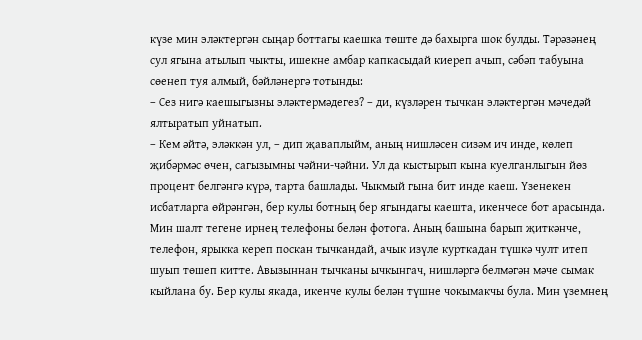күзе мин эләктергән сыңар боттагы каешка төште дә бахырга шок булды. Тәрәзәнең сул ягына атылып чыкты, ишекне амбар капкасыдай киереп ачып, сәбәп табуына сөенеп туя алмый, бәйләнергә тотынды:
‒ Сез нигә каешыгызны эләктермәдегез? ‒ ди, күзләрен тычкан эләктергән мәчедәй ялтыратып уйнатып.
‒ Кем әйтә, эләккән ул, ‒ дип җаваплыйм, аның нишләсен сизәм ич инде, көлеп җибәрмәс өчен, сагызымны чәйни-чәйни. Ул да кыстырып кына куелганлыгын йөз процент белгәнгә күрә, тарта башлады. Чыкмый гына бит инде каеш. Үзенекен исбатларга өйрәнгән, бер кулы ботның бер ягындагы каешта, икенчесе бот арасында. Мин шалт тегене ирнең телефоны белән фотога. Аның башына барып җиткәнче, телефон, ярыкка кереп поскан тычкандай, ачык изүле курткадан түшкә чулт итеп шуып төшеп китте. Авызыннан тычканы ычкынгач, нишләргә белмәгән мәче сымак кыйлана бу. Бер кулы якада, икенче кулы белән түшне чокымакчы була. Мин үземнең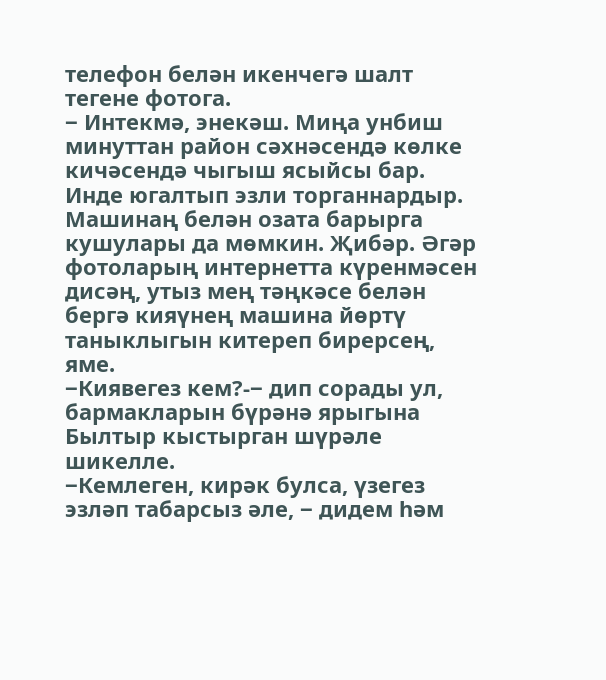телефон белән икенчегә шалт тегене фотога.
‒ Интекмә, энекәш. Миңа унбиш минуттан район сәхнәсендә көлке кичәсендә чыгыш ясыйсы бар. Инде югалтып эзли торганнардыр. Машинаң белән озата барырга кушулары да мөмкин. Җибәр. Әгәр фотоларың интернетта күренмәсен дисәң, утыз мең тәңкәсе белән бергә кияүнең машина йөртү таныклыгын китереп бирерсең, яме.
‒Киявегез кем?-‒ дип сорады ул, бармакларын бүрәнә ярыгына Былтыр кыстырган шүрәле шикелле.
‒Кемлеген, кирәк булса, үзегез эзләп табарсыз әле, ‒ дидем һәм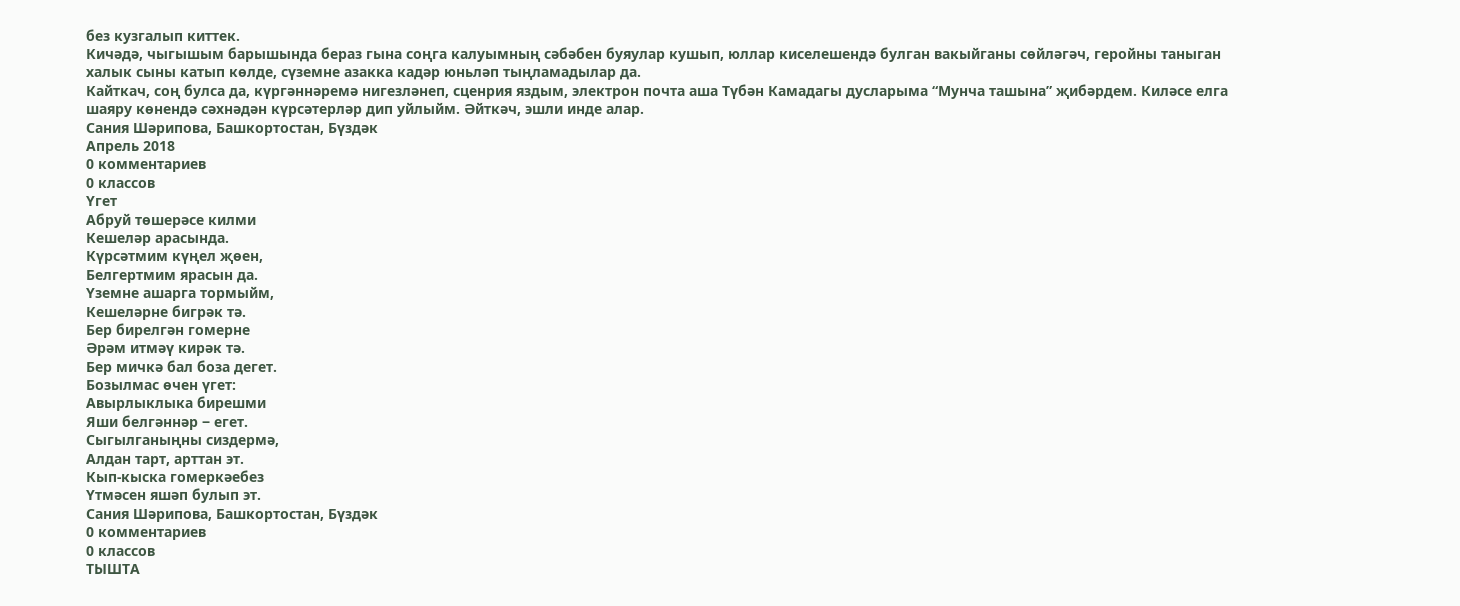без кузгалып киттек.
Кичәдә, чыгышым барышында бераз гына соңга калуымның сәбәбен буяулар кушып, юллар киселешендә булган вакыйганы сөйләгәч, геройны таныган халык сыны катып көлде, сүземне азакка кадәр юньләп тыңламадылар да.
Кайткач, соң булса да, күргәннәремә нигезләнеп, сценрия яздым, электрон почта аша Түбән Камадагы дусларыма “Мунча ташына” җибәрдем. Киләсе елга шаяру көнендә сәхнәдән күрсәтерләр дип уйлыйм. Әйткәч, эшли инде алар.
Сания Шәрипова, Башкортостан, Бүздәк
Апрель 2018
0 комментариев
0 классов
Үгет
Абруй төшерәсе килми
Кешеләр арасында.
Күрсәтмим күңел җөен,
Белгертмим ярасын да.
Үземне ашарга тормыйм,
Кешеләрне бигрәк тә.
Бер бирелгән гомерне
Әрәм итмәү кирәк тә.
Бер мичкә бал боза дегет.
Бозылмас өчен үгет:
Авырлыклыка бирешми
Яши белгәннәр ‒ егет.
Сыгылганыңны сиздермә,
Алдан тарт, арттан эт.
Кып-кыска гомеркәебез
Үтмәсен яшәп булып эт.
Сания Шәрипова, Башкортостан, Бүздәк
0 комментариев
0 классов
ТЫШТА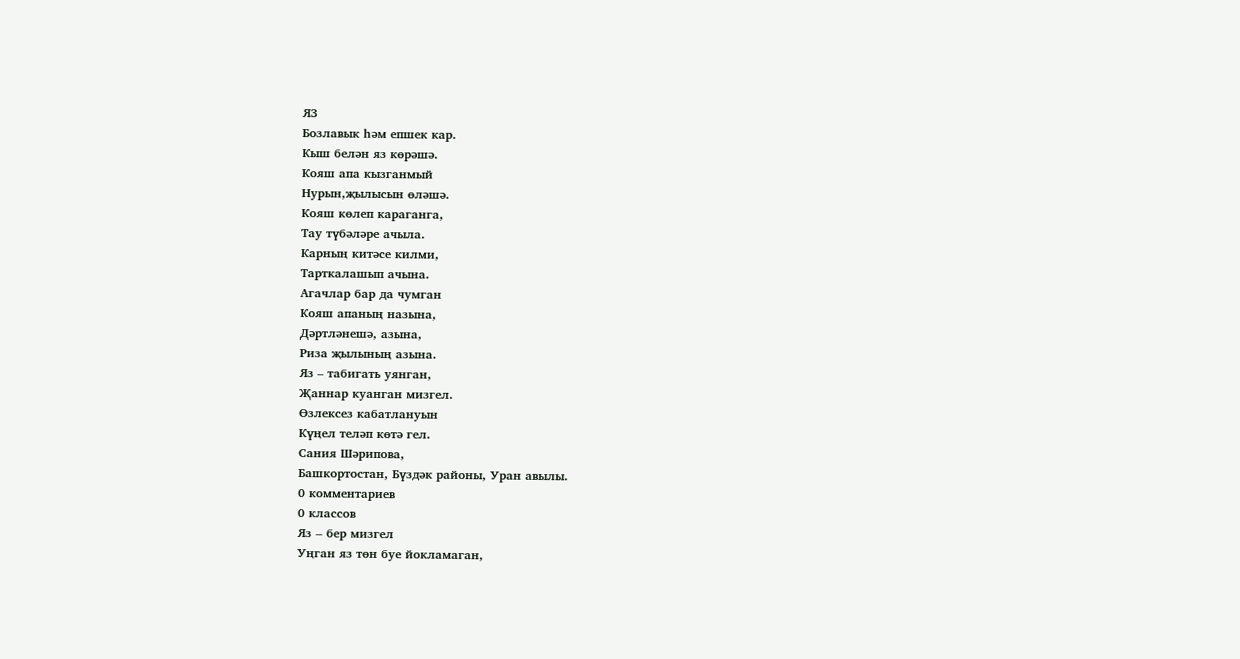ЯЗ
Бозлавык һәм епшек кар.
Кыш белән яз көрәшә.
Кояш апа кызганмый
Нурын,җылысын өләшә.
Кояш көлеп караганга,
Тау түбәләре ачыла.
Карның китәсе килми,
Тарткалашып ачына.
Агачлар бар да чумган
Кояш апаның назына,
Дәртләнешә, азына,
Риза җылының азына.
Яз – табигать уянган,
Җаннар куанган мизгел.
Өзлексез кабатлануын
Күңел теләп көтә гел.
Сания Шәрипова,
Башкортостан, Бүздәк районы, Уран авылы.
0 комментариев
0 классов
Яз ‒ бер мизгел
Уңган яз төн буе йокламаган,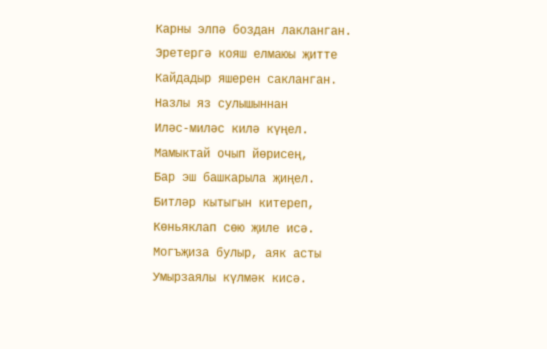Карны элпә боздан лакланган.
Эретергә кояш елмаюы җитте
Кайдадыр яшерен сакланган.
Назлы яз сулышыннан
Иләс-миләс килә күңел.
Мамыктай очып йөрисең,
Бар эш башкарыла җиңел.
Битләр кытыгын китереп,
Көньяклап сөю җиле исә.
Могъҗиза булыр, аяк асты
Умырзаялы күлмәк кисә.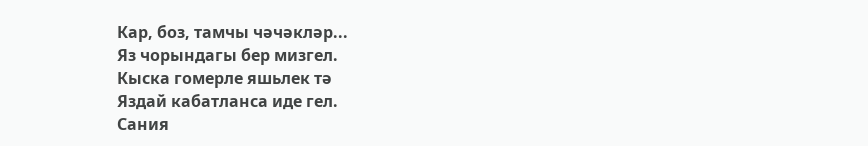Кар, боз, тамчы чәчәкләр...
Яз чорындагы бер мизгел.
Кыска гомерле яшьлек тә
Яздай кабатланса иде гел.
Сания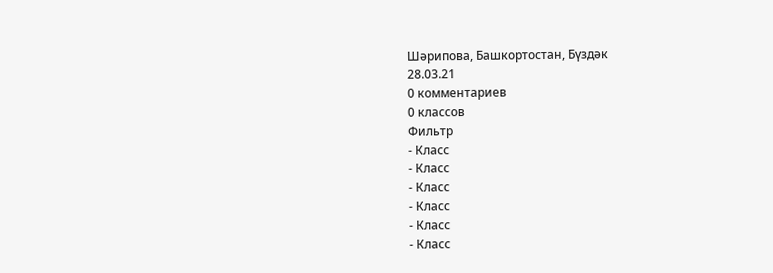Шәрипова, Башкортостан, Бүздәк
28.03.21
0 комментариев
0 классов
Фильтр
- Класс
- Класс
- Класс
- Класс
- Класс
- Класс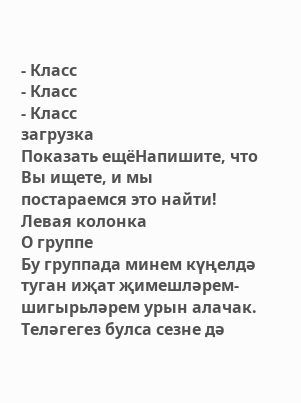- Класс
- Класс
- Класс
загрузка
Показать ещёНапишите, что Вы ищете, и мы постараемся это найти!
Левая колонка
О группе
Бу группада минем күңелдә туган иҗат җимешләрем-шигырьләрем урын алачак. Теләгегез булса сезне дә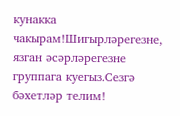кунакка чакырам!Шигырләрегезне, язган әсәрләрегезне группага куегыз.Сезгә бәхетләр телим!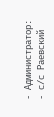- Администратор:
- с/с Раевский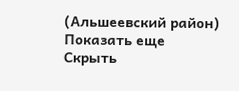(Альшеевский район)
Показать еще
Скрыть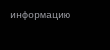информацию